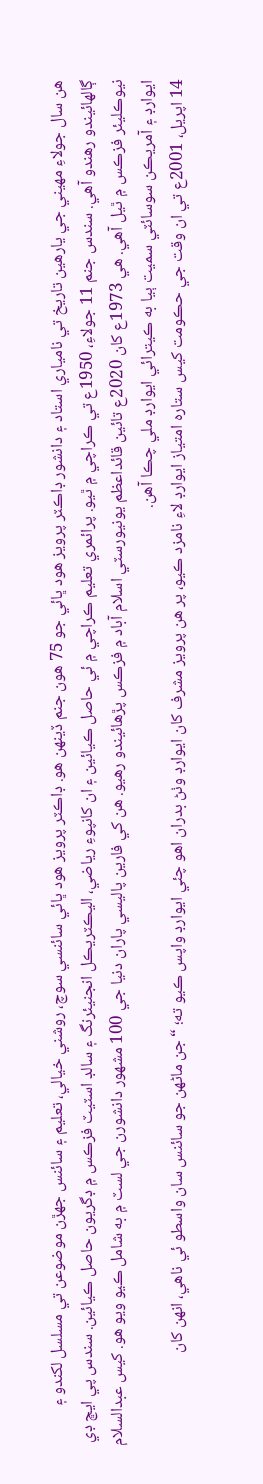هن سال جولاءِ مهيني جي يارهين تاريخ تي نامياري استاد ۽ دانشور ڊاڪٽر پرويز هود ڀائي جو 75 هون جنم ڏينهن هو. ڊاڪٽر پرويز هود ڀائي سائنسي سوچ، روشني خيالي، تعليم ۽ سائنس جهڙن موضوعن تي مسلسل لکندو ۽ ڳالهائيندو رهندو آهي. سندس جنم 11 جولاءِ، 1950ع تي ڪراچي ۾ ٿيو. پرائمري تعليم ڪراچي ۾ ئي حاصل ڪيائين ۽ ان کانپوءِ رياضي، اليڪٽريڪل انجنيئرنگ ۽ سالڊ اسٽيٽ فزڪس ۾ ڊگريون حاصل ڪيائين. سندس پي ايڇ ڊي نيوڪليئر فزڪس ۾ ٿيل آهي. هي 1973ع کان 2020ع تائين قائداعظم يونيورسٽي اسلام آباد ۾ فزڪس پڙهائيندو رهيو. هن کي فارين پاليسي پاران دنيا جي 100 مشهور دانشورن جي لسٽ ۾ به شامل ڪيو ويو هو. کيس عبدالسلام ايوارڊ ۽ آمريڪن سوسائٽي سميت ٻيا به ڪيترائي ايوارڊ ملي چڪا آهن.
14 اپريل، 2001ع تي ان وقت جي حڪومت کيس ستاره امتياز ايوارڊ لاءِ نامزد ڪيو، پر هن پرويز مشرف کان ايوارڊ وٺڻ بدران اهو چئي ايوارڊ واپس ڪيو ته؛ “جن ماڻهن جو سائنس سان واسطو ئي ناهي، انهن کان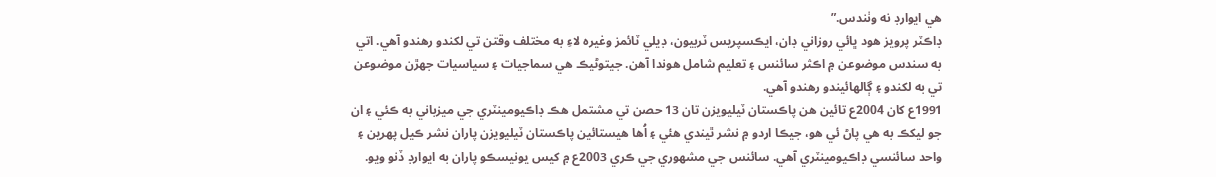هي ايوارڊ نه وٺندس.”
ڊاڪٽر پرويز هود ڀائي روزاني ڊان، ايڪسپريس ٽربيون، ڊيلي ٽائمز وغيره لاءِ به مختلف وقتن تي لکندو رهندو آهي. اتي به سندس موضوعن ۾ اڪثر سائنس ۽ تعليم شامل هوندا آهن. جيتوڻيڪ هي سماجيات ۽ سياسيات جهڙن موضوعن تي به لکندو ۽ ڳالهائيندو رهندو آهي.
1991ع کان 2004ع تائين هن پاڪستان ٽيليويزن تان 13 حصن تي مشتمل هڪ ڊاڪيومينٽري جي ميزباني به ڪئي ۽ ان جو ليکڪ به هي پاڻ ئي هو، جيڪا اردو ۾ نشر ٿيندي هئي ۽ اُها هيستائين پاڪستان ٽيليويزن پاران نشر ڪيل پهرين ۽ واحد سائنسي ڊاڪيومينٽري آهي. سائنس جي مشهوري جي ڪري 2003ع ۾ کيس يونيسڪو پاران به ايوارڊ ڏنو ويو.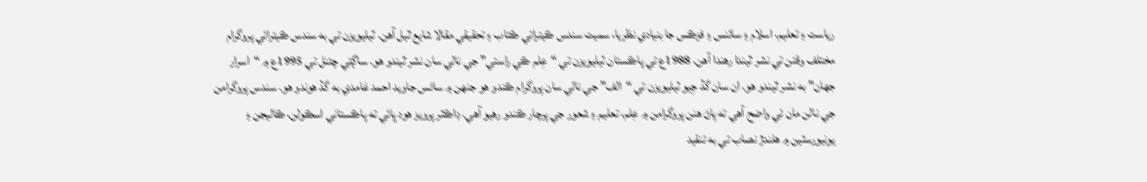رياست ۽ تعليم، اسلام ۽ سائنس ۽ فزڪس جا بنيادي نظريا، سميت سندس ڪيترائي ڪتاب ۽ تحقيقي مقالا شايع ٿيل آهن. ٽيليويزن تي به سندس ڪيترائي پروگرام مختلف وقتن تي نشر ٿيندا رهندا آهن. 1988ع تي پاڪستان ٽيليويزن تي “عِلم ڪي راستي” جي نالي سان نشر ٿيندو هو. ساڳئي چئنل تي 1995ع ۾ “اسرار جھان” به نشر ٿيندو هو. ان سان گڏ جِيو ٽيليويزن تي “الف” جي نالي سان پروگرام ڪندو هو جنهن ۾ ساڻس جاويد احمد غامدي به گڏ هوندو هو. سندس پروگرامن جي نالن مان ئي واضح آهي ته پاڻ هنن پروگرامن ۾ عِلم، تعليم ۽ شعور جي پرچار ڪندو رهيو آهي. ڊاڪٽر پرويز هود ڀائي ته پاڪستاني اسڪولن، ڪاليجن ۽ يونيورسٽين ۾ هلندڙ نصاب تي به تنقيد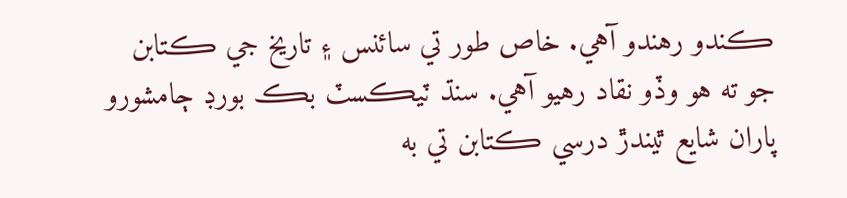ڪندو رهندو آهي. خاص طور تي سائنس ۽ تاريخ جي ڪتابن جو ته هو وڏو نقاد رهيو آهي. سنڌ ٽيڪسٽ بڪ بورڊ ڄامشورو پاران شايع ٿيندڙ درسي ڪتابن تي به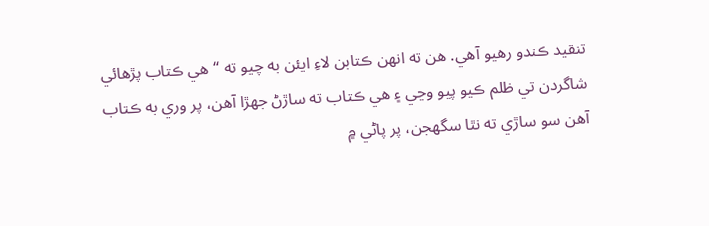تنقيد ڪندو رهيو آهي. هن ته انهن ڪتابن لاءِ ايئن به چيو ته “هي ڪتاب پڙهائي شاگردن تي ظلم ڪيو پيو وڃي ۽ هي ڪتاب ته ساڙڻ جهڙا آهن، پر وري به ڪتاب آهن سو ساڙي ته نٿا سگهجن، پر پاڻي ۾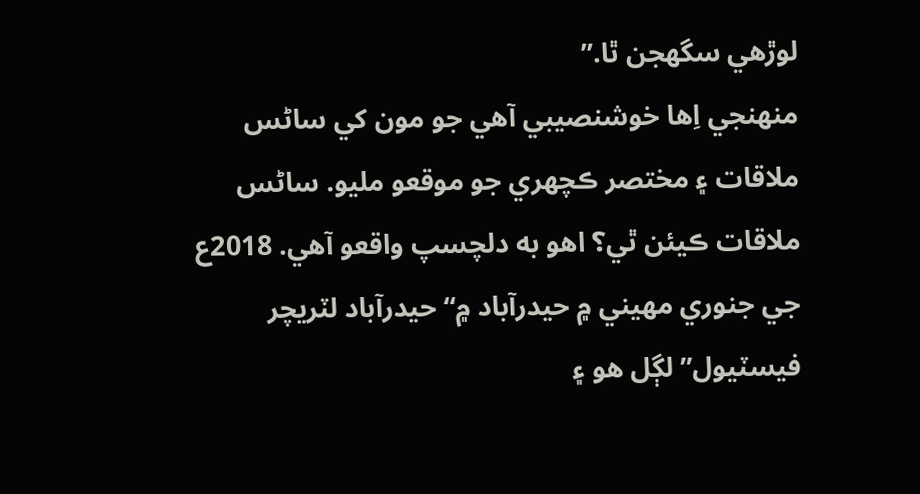لوڙهي سگهجن ٿا.”
منهنجي اِها خوشنصيبي آهي جو مون کي ساڻس ملاقات ۽ مختصر ڪچهري جو موقعو مليو. ساڻس ملاقات ڪيئن ٿي؟ اهو به دلچسپ واقعو آهي. 2018ع جي جنوري مهيني ۾ حيدرآباد ۾“حيدرآباد لٽريچر فيسٽيول” لڳل هو ۽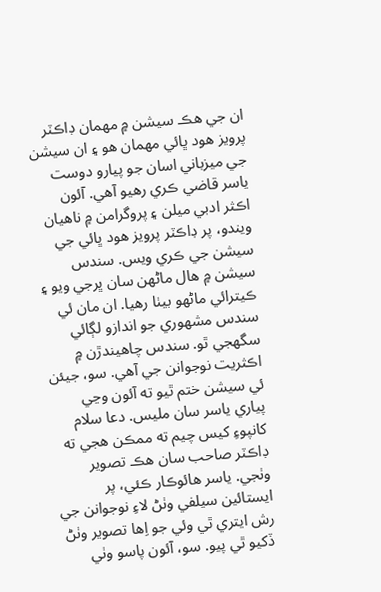ان جي هڪ سيشن ۾ مهمان ڊاڪٽر پرويز هود ڀائي مهمان هو ۽ ان سيشن جي ميزباني اسان جو پيارو دوست ياسر قاضي ڪري رهيو آهي. آئون اڪثر ادبي ميلن ۽ پروگرامن ۾ ناهيان ويندو، پر ڊاڪٽر پرويز هود ڀائي جي سيشن جي ڪري ويس. سندس سيشن ۾ هال ماڻهن سان ڀرجي ويو ۽ ڪيترائي ماڻهو بيٺا رهيا. ان مان ئي سندس مشهوري جو اندازو لڳائي سگهجي ٿو. سندس چاهيندڙن ۾ اڪثريت نوجوانن جي آهي. سو، جيئن ئي سيشن ختم ٿيو ته آئون وڃي پياري ياسر سان مليس. دعا سلام کانپوءِ کيس چيم ته ممڪن هجي ته ڊاڪٽر صاحب سان هڪ تصوير وٺجي. ياسر هائوڪار ڪئي، پر ايستائين سيلفي وٺڻ لاءِ نوجوانن جي رش ايتري ٿي وئي جو اِها تصوير وٺڻ ڏکيو ٿي پيو. سو، آئون پاسو وٺي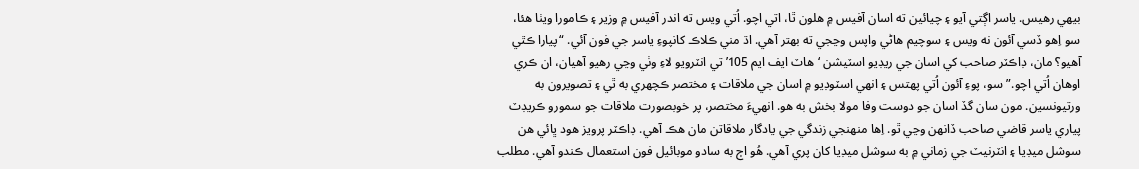بيهي رهيس. ياسر اڳتي آيو ۽ چيائين ته اسان آفيس ۾ هلون ٿا، اتي اچو. اُتي ويس ته اندر آفيس ۾ وزير ۽ ڪامورا ويٺا هئا، سو اِهو ڏسي آئون نه ويس ۽ سوچيم هاڻي واپس وڃجي ته بهتر آهي. اڌ مني ڪلاڪ کانپوءِ ياسر جي فون آئي. “پيارا ڪٿي آهيو؟ مان، ڊاڪٽر صاحب کي اسان جي ريڊيو اسٽيشن ‘هاٽ ايف ايم 105’ تي انٽرويو لاءِ وٺي وڃي رهيو آهيان، ان ڪري اوهان اُتي اچو.” سو، پوءِ آئون اُتي پهتس ۽ انهي اسٽوڊيو ۾ اسان جي ملاقات ۽ مختصر ڪچهري به ٿي ۽ تصويرون به ورتيونسين. مون سان گڏ اسان جو دوست وفا مولا بخش به هو. انهيءَ مختصر، پر خوبصورت ملاقات جو سمورو ڪريڊٽ پياري ياسر قاضي صاحب ڏانهن وڃي ٿو. اِها منهنجي زندگي جي يادگار ملاقاتن مان هڪ آهي. ڊاڪٽر پرويز هود ڀائي هن سوشل ميڊيا ۽ انٽرنيٽ جي زماني ۾ به سوشل ميڊيا کان پري آهي. هُو اڄ به سادو موبائيل فون استعمال ڪندو آهي. مطلب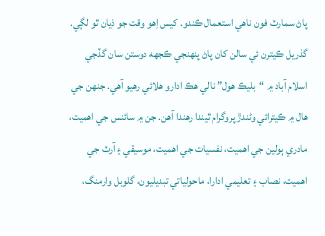پاڻ سمارٽ فون ناهي استعمال ڪندو. کيس اِهو وقت جو ذيان ٿو لڳي. گذريل ڪيترن ئي سالن کان پاڻ پنهنجي ڪجهه دوستن سان گڏجي اسلام آباد ۾ “بليڪ هول” نالي هڪ ادارو هلائي رهيو آهي. جنهن جي هال ۾ ڪيترائي وڻندڙ پروگرام ٿيندا رهندا آهن. جن ۾ سائنس جي اهميت، مادري ٻولين جي اهميت، نفسيات جي اهميت، موسيقي ۽ آرٽ جي اهميت، نصاب ۽ تعليمي ادارا، ماحولياتي تبديليون، گلوبل وارمنگ،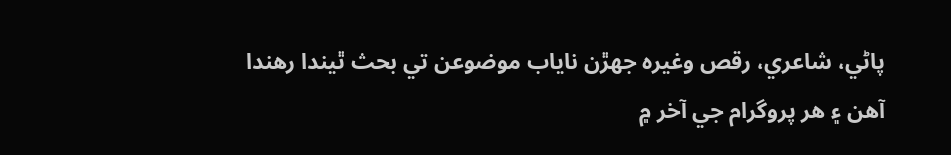پاڻي، شاعري، رقص وغيره جهڙن ناياب موضوعن تي بحث ٿيندا رهندا آهن ۽ هر پروگرام جي آخر ۾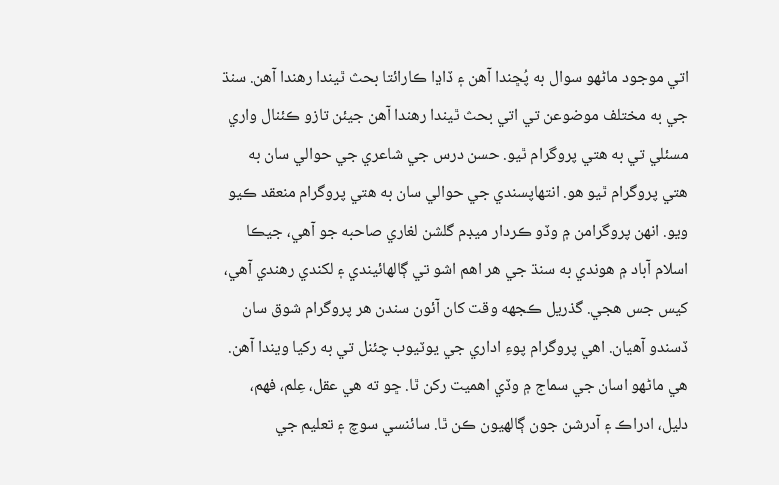اتي موجود ماڻهو سوال به پُڇندا آهن ۽ ڏاڍا ڪارائتا بحث ٿيندا رهندا آهن. سنڌ جي به مختلف موضوعن تي اتي بحث ٿيندا رهندا آهن جيئن تازو ڪئنال واري مسئلي تي به هتي پروگرام ٿيو. حسن درس جي شاعري جي حوالي سان به هتي پروگرام ٿيو هو. انتهاپسندي جي حوالي سان به هتي پروگرام منعقد ڪيو ويو. انهن پروگرامن ۾ وڏو ڪردار ميڊم گلشن لغاري صاحبه جو آهي، جيڪا اسلام آباد ۾ هوندي به سنڌ جي هر اهم اشو تي ڳالهائيندي ۽ لکندي رهندي آهي، کيس جس هجي. گذريل ڪجهه وقت کان آئون سندن هر پروگرام شوق سان ڏسندو آهيان. اهي پروگرام پوءِ اداري جي يوٽيوب چئنل تي به رکيا ويندا آهن. هي ماڻهو اسان جي سماج ۾ وڏي اهميت رکن ٿا. ڇو ته هي عقل، عِلم، فهم، دليل، ادراڪ ۽ آدرشن جون ڳالهيون ڪن ٿا. سائنسي سوچ ۽ تعليم جي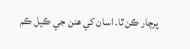پرچار ڪن ٿا. اسان کي هنن جي ڪيل ڪم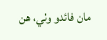مان فائدو وٺي، هن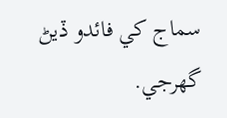سماج کي فائدو ڏيڻ گهرجي.